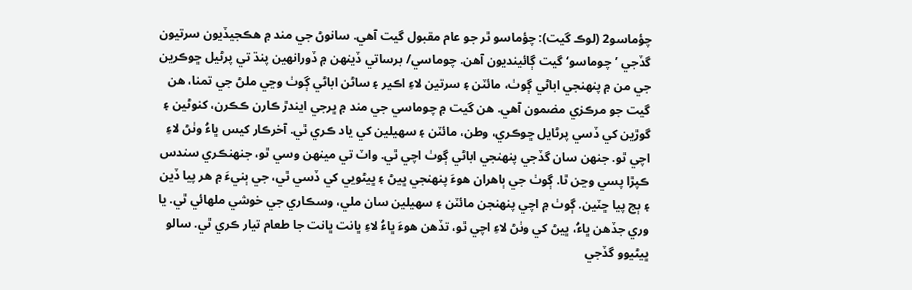چؤماسو2 (لوڪ گيت): چؤماسو ٿر جو عام مقبول گيت آهي. سانوڻ جي مند ۾ هڪجيڏيون سرتيون گڏجي ’چوماسو‘ گيت ڳائينديون آهن. چوماسي/ برساتي ڏينهن ۾ ڏورانهين پنڌ تي پرڻيل ڇوڪرين جي من ۾ پنھنجي اباڻي ڳوٺ، مائٽن ۽ سرتين لاءِ اڪير ۽ ساڻن اباڻي ڳوٺ وڃي ملڻ جي تمنا، هن گيت جو مرڪزي مضمون آهي. هن گيت ۾ چوماسي جي مند ۾ ڀرجي ايندڙ ڪارن ڪڪرن، کنوڻين ۽ گوڙين کي ڏسي پرڻايل ڇوڪري، وطن، مائٽن ۽ سهيلين کي ياد ڪري ٿي. آخرڪار کيس ڀاءُ وٺڻ لاءِ اچي ٿو. جنهن سان گڏجي پنھنجي اباڻي ڳوٺ اچي ٿي. واٽ تي مينهن وسي ٿو، جنهنڪري سندس ڪپڙا پسي وڃن ٿا. ڳوٺ جي ٻاهران هوءَ پنھنجي ڀيڻ ۽ ڀيڻويي کي ڏسي ٿي، جي ٻنيءَ ۾ هر پيا ڏين ۽ ٻج پيا ڇٽين. ڳوٺ ۾ اچي پنهنجن مائٽن ۽ سهيلين سان ملي، وسڪاري جي خوشي ملهائي ٿي. يا وري جڏهن ڀاءُ، ڀيڻ کي وٺڻ لاءِ اچي ٿو، تڏهن هوءَ ڀاءُ لاءِ ڀانت ڀانت جا طعام تيار ڪري ٿي. سالو ڀيڻيوو گڏجي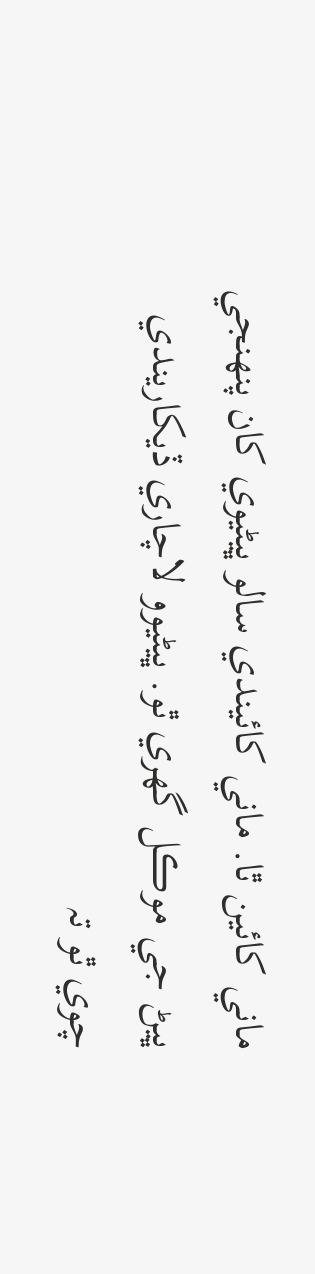ماني کائين ٿا. ماني کائيندي سالو ڀيڻيوي کان پنھنجي ڀيڻ جي موڪل گهري ٿو. ڀيڻيوو لاچاري ڏيکاريندي چوي ٿو تہ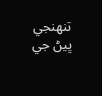تنھنجي ڀيڻ جي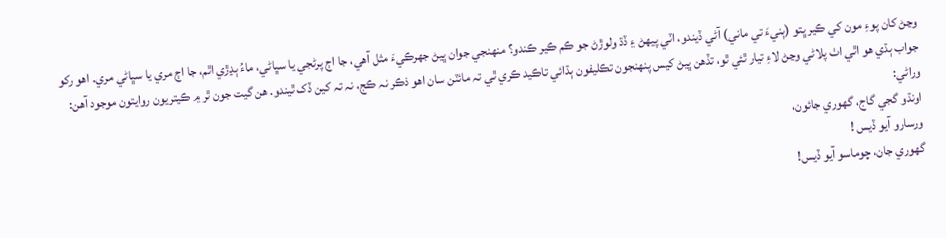وڃڻ کان پوءِ مون کي ڪير ڀتو (ٻنيءَ تي ماني) آڻي ڏيندو، اٽي پيهڻ ۽ ڏڌ ولوڙڻ جو ڪم ڪير ڪندو؟ منهنجي جوان ڀيڻ جهرڪيءَ مثل آهي، جا اڄ پرڻجي يا سڀاڻي، ماءُ ٻڍڙي اٿم، جا اڄ مري يا سڀاڻي مري. اهو رکو جواب ٻڌي هو اٿي اٺ پلاڻي وڃڻ لاءِ تيار ٿئي ٿو، تڏهن ڀيڻ کيس پنهنجون تڪليفون ٻڌائي تاڪيد ڪري ٿي تہ مائٽن سان اهو ذڪر نہ ڪج، نہ تہ کين ڏک ٿيندو. هن گيت جون ٿر ۾ ڪيتريون روايتون موجود آهن:
وراڻي:
اونڌو گجي گاج، گهوري جائون،
ورسارو آيو ڏيس !
گهوري جان، چوماسو آيو ڏيس!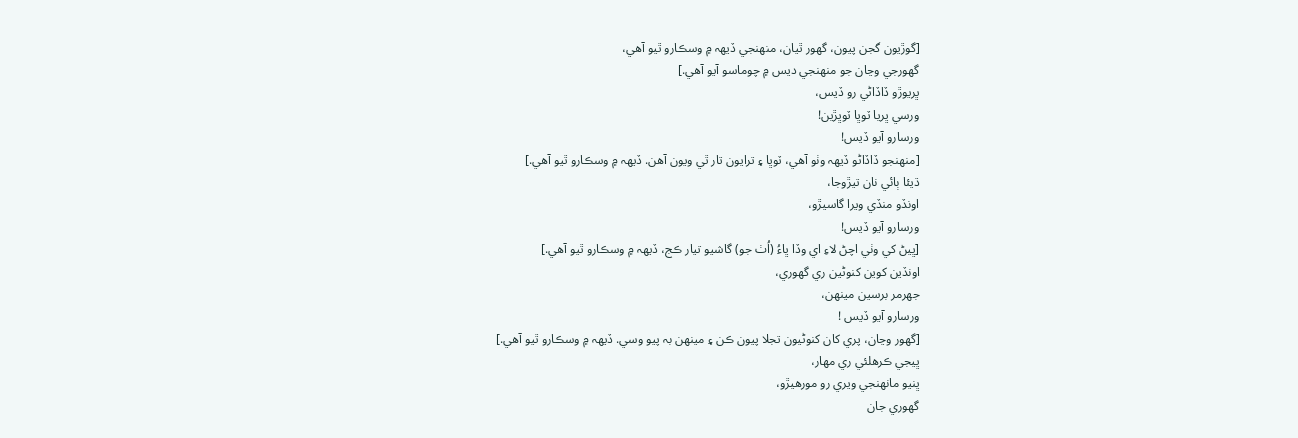[گوڙيون گجن پيون، گهور ٿيان، منهنجي ڏيھہ ۾ وسڪارو ٿيو آهي،
گهورجي وڃان جو منهنجي ديس ۾ چوماسو آيو آهي.]
ڀريوڙو ڏاڏاڻي رو ڏيس،
ورسي ڀريا ٽوڀا ٽوڀڙين!
ورسارو آيو ڏيس!
[منهنجو ڏاڏاڻو ڏيھہ وٺو آهي، ٽوڀا ۽ ترايون تار ٿي ويون آهن. ڏيھہ ۾ وسڪارو ٿيو آهي.]
ڌيئا ٻائي نان تيڙوجا،
اونڏو منڏي ويرا گاسيڙو،
ورسارو آيو ڏيس!
[ڀيڻ کي وٺي اچڻ لاءِ اي وڏا ڀاءُ (اُٺ جو) گاشيو تيار ڪج، ڏيھہ ۾ وسڪارو ٿيو آهي.]
اونڏين کوين کنوڻين ري گهوري،
جهرمر برسين مينهن،
ورسارو آيو ڏيس !
[گهور وڃان، پري کان کنوڻيون تجلا پيون ڪن ۽ مينهن بہ پيو وسي. ڏيھہ ۾ وسڪارو ٿيو آهي.]
ڀيجي ڪرهلئي ري مهار،
ڀنيو مانهنجي ويري رو مورهيڙو،
گهوري جان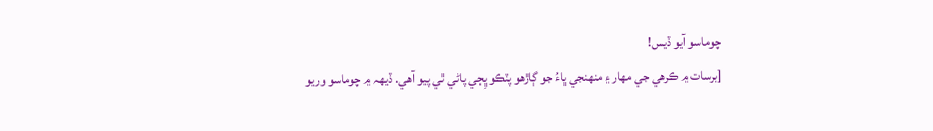چوماسو آيو ڏيس!
[برسات ۾ ڪرهي جي مهار ۽ منهنجي ڀاءُ جو ڳاڙهو پٽڪو ڀِڄي پاڻي ٿي پيو آهي. ڏيھہ ۾ چوماسو وريو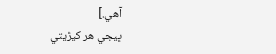آهي.]
ڀيجي هر کيڙيتي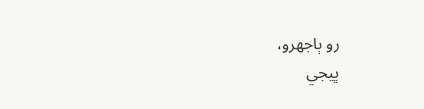رو ٻاجهرو،
ڀيجي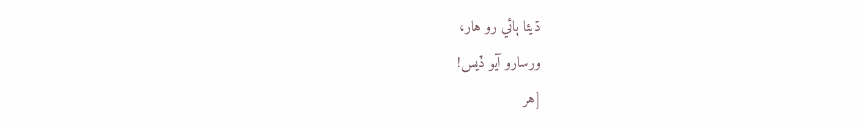ڌيئا ٻائي رو هار،
ورسارو آيو ڏيس!
[هر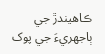ڪاهيندڙ جي ٻاجهريءَ جي پوک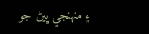۽ منهنجي ڀيڻ جو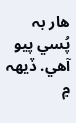هار بہ پُسي پيو آهي. ڏيھہ ۾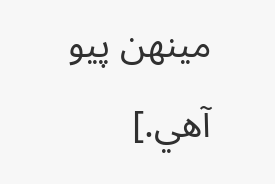مينهن پيو آهي.]